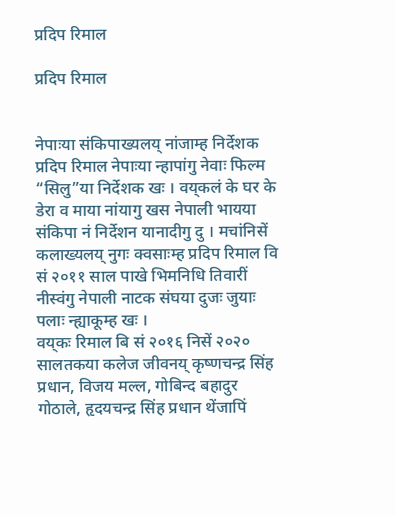प्रदिप रिमाल

प्रदिप रिमाल


नेपाःया संकिपाख्यलय्‌ नांजाम्ह निर्देशक प्रदिप रिमाल नेपाःया न्हापांगु नेवाः फिल्म “सिलु”या निर्देशक खः । वय्‌कलं के घर के डेरा व माया नांयागु खस नेपाली भायया संकिपा नं निर्देशन यानादीगु दु । मचांनिसें कलाख्यलय्‌ नुगः क्वसाःम्ह प्रदिप रिमाल वि सं २०११ साल पाखे भिमनिधि तिवारीं नीस्वंगु नेपाली नाटक संघया दुजः जुयाः पलाः न्ह्याकूम्ह खः ।
वय्‌कः रिमाल बि सं २०१६ निसें २०२० सालतकया कलेज जीवनय्‌ कृष्णचन्द्र सिंह प्रधान, विजय मल्ल, गोबिन्द बहादुर गोठाले, हृदयचन्द्र सिंह प्रधान थेंजापिं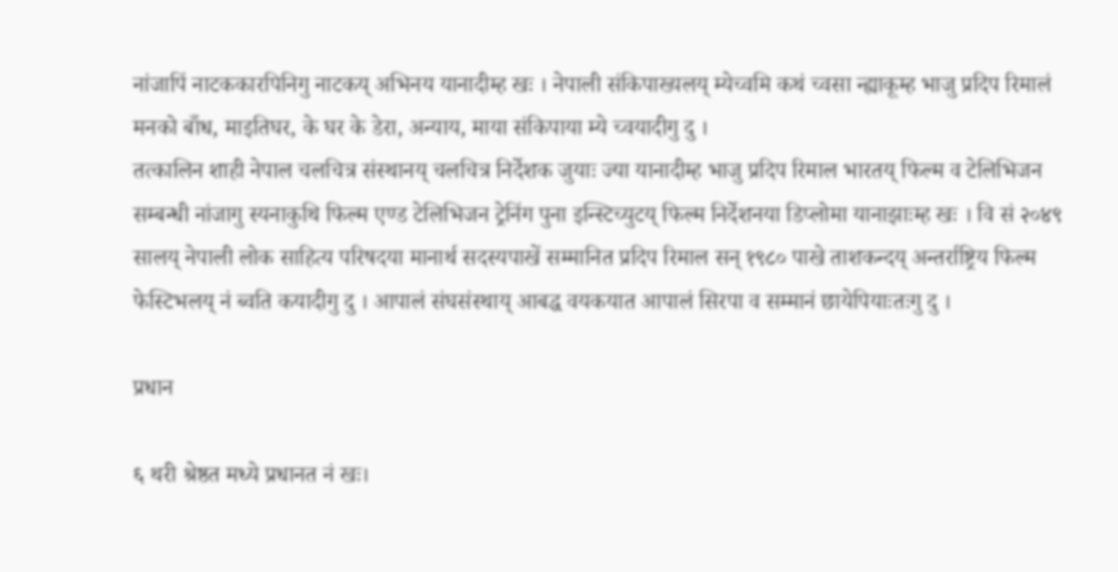नांजापिं नाटककारपिनिगु नाटकय्‌ अभिनय यानादीम्ह खः । नेपाली संकिपाख्यलय्‌ म्येच्वमि कथं च्वसा न्ह्याकूम्ह भाजु प्रदिप रिमालं मनको बाँध, माइतिघर, के घर के डेरा, अन्याय, माया संकिपाया म्ये च्वयादीगु दु ।
तत्कालिन शाही नेपाल चलचित्र संस्थानय्‌ चलचित्र निर्देशक जुयाः ज्या यानादीम्ह भाजु प्रदिप रिमाल भारतय्‌ फिल्म व टेलिभिजन सम्बन्धी नांजागु स्यनाकुथि फिल्म एण्ड टेलिभिजन ट्रेनिंग पुना इन्स्टिच्युटय्‌ फिल्म निर्देशनया डिप्लोमा यानाझाःम्ह खः । वि सं २०४९ सालय्‌ नेपाली लोक साहित्य परिषदया मानार्थ सदस्यपाखें सम्मानित प्रदिप रिमाल सन् १९८० पाखे ताशकन्दय्‌ अन्तर्राष्ट्रिय फिल्म फेस्टिभलय्‌ नं ब्वति कयादीगु दु । आपालं संघसंस्थाय्‌ आबद्ध वयकयात आपालं सिरपा व सम्मानं छायेपियाःतःगु दु ।

प्रधान

६ थरी श्रेष्ठत मध्ये प्रधानत नं खः।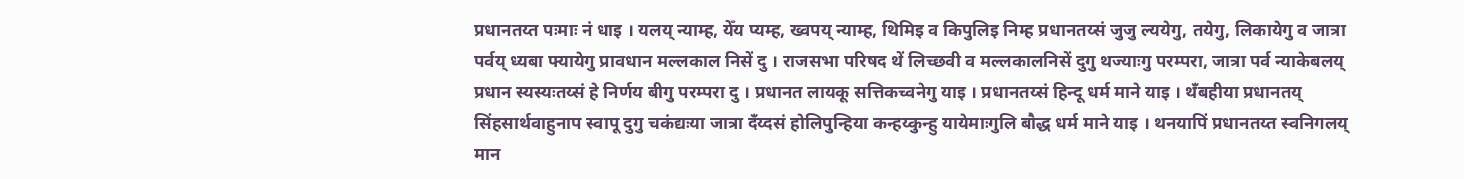प्रधानतय्त पःमाः नं धाइ । यलय् न्याम्ह, येँय प्यम्ह, ख्वपय् न्याम्ह, थिमिइ व किपुलिइ निम्ह प्रधानतय्सं जुजु ल्ययेगु, तयेगु, लिकायेगु व जात्रा पर्वय् ध्यबा फ्यायेगु प्रावधान मल्लकाल निसें दु । राजसभा परिषद थें लिच्छवी व मल्लकालनिसें दुगु थज्याःगु परम्परा, जात्रा पर्व न्याकेबलय् प्रधान स्यस्यःतय्सं हे निर्णय बीगु परम्परा दु । प्रधानत लायकू सत्तिकच्वनेगु याइ । प्रधानतय्सं हिन्दू धर्म माने याइ । थँबहीया प्रधानतय् सिंहसार्थवाहुनाप स्वापू दुगु चकंद्यःया जात्रा दँय्दसं होलिपुन्हिया कन्हय्कुन्हु यायेमाःगुलि बौद्ध धर्म माने याइ । थनयापिं प्रधानतय्त स्वनिगलय् मान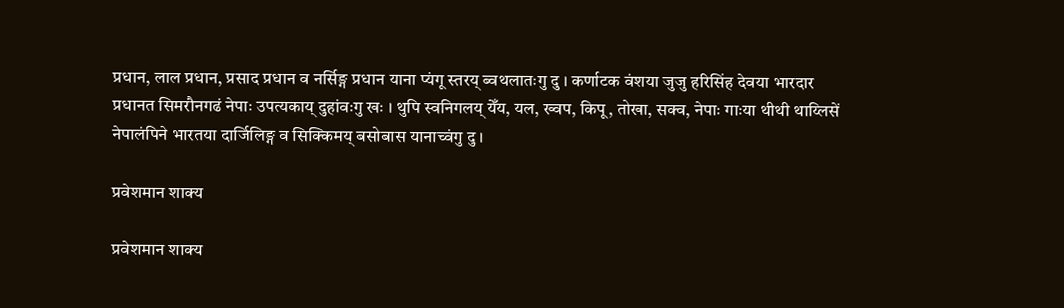प्रधान, लाल प्रधान, प्रसाद प्रधान व नर्सिङ्ग प्रधान याना प्यंगू स्तरय् ब्वथलातःगु दु । कर्णाटक वंशया जुजु हरिसिंह देवया भारदार प्रधानत सिमरौनगढं नेपाः उपत्यकाय् दुहांवःगु खः । थुपि स्वनिगलय् येँय, यल, ख्वप, किपू, तोखा, सक्व, नेपाः गाःया थीथी थाय्लिसें नेपालंपिने भारतया दार्जिलिङ्ग व सिक्किमय् बसोबास यानाच्वंगु दु ।

प्रवेशमान शाक्य

प्रवेशमान शाक्य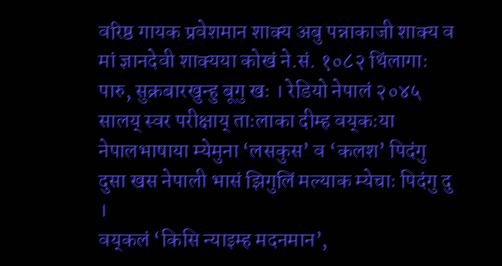वरिष्ठ गायक प्रवेशमान शाक्य अबु पन्नाकाजी शाक्य व मां ज्ञानदेवी शाक्यया कोखं ने.सं. १०८२ थिंलागाः पारु, सुक्रबारखुन्हु बूगु खः । रेडियो नेपालं २०४५ सालय्‌ स्वर परीक्षाय्‌ ताःलाका दीम्ह वय्‌कःया नेपालभाषाया म्येमुना ‘लसकुस’ व ‘कलश’ पिदंगु दुसा खस नेपाली भासं झिगुलिं मल्याक म्येचाः पिदंगु दु ।
वय्‌कलं ‘किसि न्याइम्ह मदनमान’,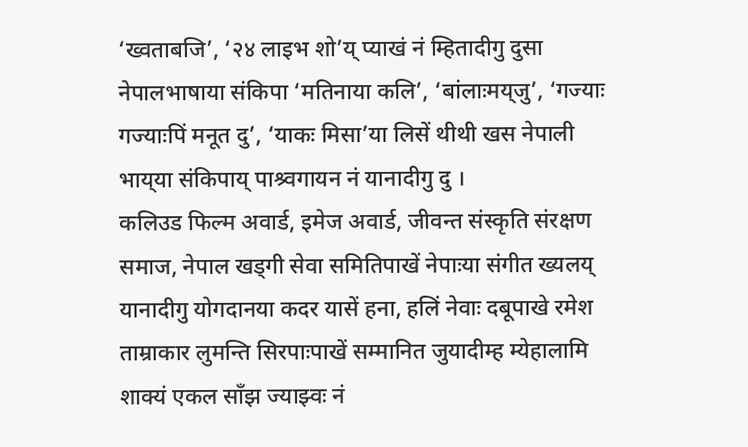‘ख्वताबजि’, ‘२४ लाइभ शो’य्‌ प्याखं नं म्हितादीगु दुसा नेपालभाषाया संकिपा ‘मतिनाया कलि’, ‘बांलाःमय्‌जु’, ‘गज्याः गज्याःपिं मनूत दु’, ‘याकः मिसा’या लिसें थीथी खस नेपाली भाय्‌या संकिपाय्‌ पाश्र्वगायन नं यानादीगु दु ।
कलिउड फिल्म अवार्ड, इमेज अवार्ड, जीवन्त संस्कृति संरक्षण समाज, नेपाल खड्गी सेवा समितिपाखें नेपाःया संगीत ख्यलय्‌ यानादीगु योगदानया कदर यासें हना, हलिं नेवाः दबूपाखे रमेश ताम्राकार लुमन्ति सिरपाःपाखें सम्मानित जुयादीम्ह म्येहालामि शाक्यं एकल साँझ ज्याझ्वः नं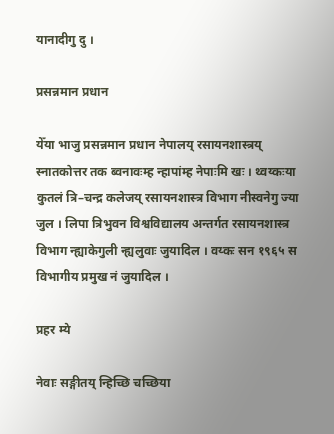यानादीगु दु ।

प्रसन्नमान प्रधान

येँया भाजु प्रसन्नमान प्रधान नेपालय् रसायनशास्त्रय् स्नातकोत्तर तक ब्वनावःम्ह न्हापांम्ह नेपाःमि खः । थ्वय्कःया कुतलं त्रि–चन्द्र कलेजय् रसायनशास्त्र विभाग नीस्वनेगु ज्या जुल । लिपा त्रिभुवन विश्वविद्यालय अन्तर्गत रसायनशास्त्र विभाग न्ह्याकेगुली न्ह्यलुवाः जुयादिल । वय्कः सन १९६५ स विभागीय प्रमुख नं जुयादिल ।

प्रहर म्ये

नेवाः सङ्गीतय्‌ न्हिच्छि चच्छिया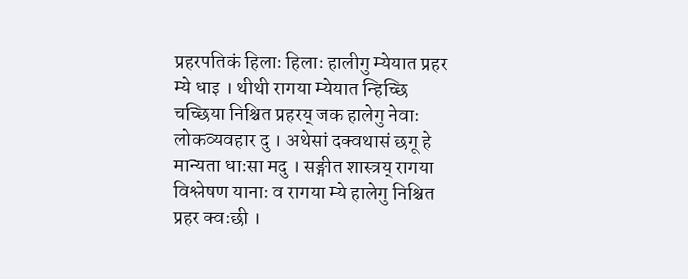प्रहरपतिकं हिलाः हिलाः हालीगु म्येयात प्रहर म्ये धाइ । थीथी रागया म्येयात न्हिच्छि चच्छिया निश्चित प्रहरय्‌ जक हालेगु नेवाः लोकव्यवहार दु । अथेसां दक्वथासं छगू हे मान्यता धाःसा मदु । सङ्गीत शास्त्रय्‌ रागया विश्लेषण यानाः व रागया म्ये हालेगु निश्चित प्रहर क्वःछी ।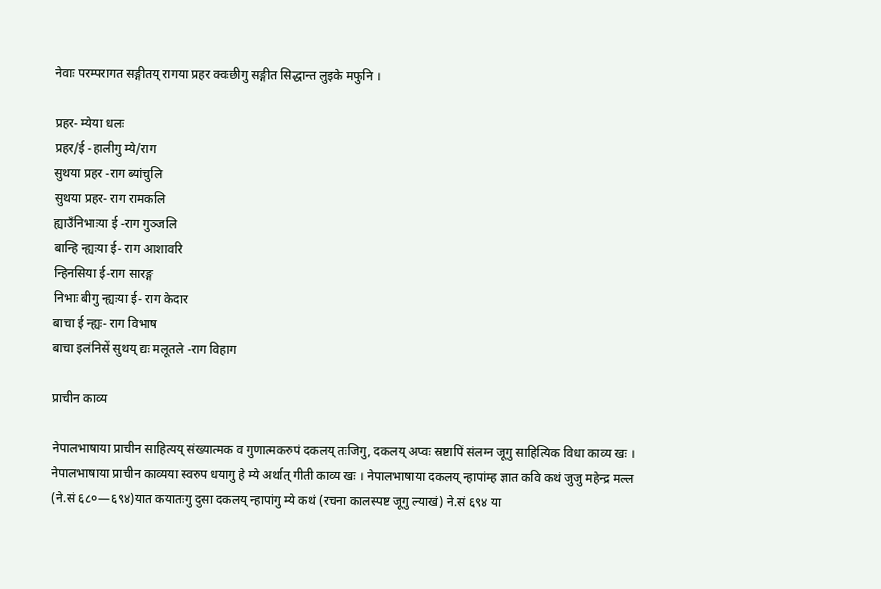नेवाः परम्परागत सङ्गीतय्‌ रागया प्रहर क्वःछीगु सङ्गीत सिद्धान्त लुइके मफुनि ।

प्रहर- म्येया धलः
प्रहर/ई -हालीगु म्ये/राग
सुथया प्रहर -राग ब्यांचुलि
सुथया प्रहर- राग रामकलि
ह्याउँनिभाःया ई -राग गुञ्जलि
बान्हि न्ह्यःया ई- राग आशावरि
न्हिनसिया ई-राग सारङ्ग
निभाः बीगु न्ह्यःया ई- राग केदार
बाचा ई न्ह्यः- राग विभाष
बाचा इलंनिसें सुथय्‌ द्यः मलूतले -राग विहाग

प्राचीन काव्य

नेपालभाषाया प्राचीन साहित्यय् संख्यात्मक व गुणात्मकरुपं दकलय् तःजिगु, दकलय् अप्वः स्रष्टापिं संलग्न जूगु साहित्यिक विधा काव्य खः । नेपालभाषाया प्राचीन काव्यया स्वरुप धयागु हे म्ये अर्थात् गीती काव्य खः । नेपालभाषाया दकलय् न्हापांम्ह ज्ञात कवि कथं जुजु महेन्द्र मल्ल (ने.सं ६८०—६९४)यात कयातःगु दुसा दकलय् न्हापांगु म्ये कथं (रचना कालस्पष्ट जूगु ल्याखं) ने.सं ६९४ या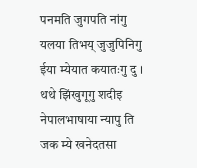पनमति जुगपति नांगु यलया तिभय् जुजुपिनिगु ईया म्येयात कयातःगु दु । थथे झिंखुगूगु शदीइ नेपालभाषाया न्यापु ति जक म्ये खनेदतसा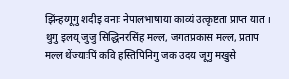झिंन्हय्गूगु शदीइ वनाः नेपालभाषाया काव्यं उत्कृष्टता प्राप्त यात । थुगु इलय् जुजु सिद्धिनरसिंह मल्ल, जगतप्रकास मल्ल, प्रताप मल्ल थेंज्याःपिं कवि हस्तिपिनिगु जक उदय जूगु मखुसे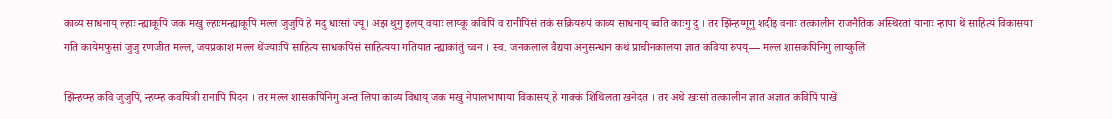काव्य साधनाय् ल्हाः न्ह्याकूपिं जक मखु ल्हाःमन्ह्याकूपिं मल्ल जुजुपिं हे मदु धाःसां ज्यू। अझ थुगु इलय् वयाः लाय्कू कविपिं व रानीपिंसं तकं सक्रियरुपं काव्य साधनाय् ब्वति काःगु दु । तर झिंन्हय्गूगु शदीइ वनाः तत्कालीन राजनैतिक अस्थिरतां यानाः न्हापा थें साहित्यं विकासया गति कायेमफुसां जुजु रणजीत मल्ल, जयप्रकाश मल्ल थेंज्याःपिं साहित्य साधकपिंसं साहित्यया गतियात न्ह्याकांतुं च्वन । स्व. जनकलाल वैद्यया अनुसन्धान कथं प्राचीनकालया ज्ञात कविया रुपय्— मल्ल शासकपिनिगु लाय्कुलिं

झिंन्हय्म्ह कवि जुजुपिं, न्हय्म्ह कवयित्री रानापिं पिदन । तर मल्ल शासकपिनिगु अन्त लिपा काव्य विधाय् जक मखु नेपालभाषाया विकासय् हे गाक्कं शिथिलता खनेदत । तर अथे खःसां तत्कालीन ज्ञात अज्ञात कविपिं पाखें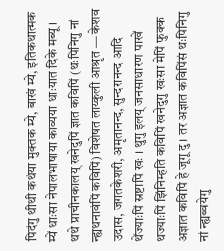पिदंगु थीथी कथंया मुक्तक म्ये, बाखं म्ये, इतिकथात्मक म्यें धाःसा नेपालभाषाया काव्यया धाःयात दिके मब्यू । थथे प्राचीनकालय् खनेदुपिं ज्ञात कविपिं (थःपिनिगु नां न्ह्यथनावंपिं कविपिं) विशेषत लाय्कुली आश्रृत — केशव उदास, जगतकेशरी, अमृतानन्द, सुन्दरानन्द आदि थेंज्याःपिं स्रष्टापिं खः । थुगु इलय् जनसाधारण पाखें थज्याःपिं झिंनिम्हति कविपिं खनेदुगु खःसा मेपिं फुक्क अज्ञात कविपिं हे जूगू दु । तर अज्ञात कविपिंसं थःपिनिगु नां न्ह्यब्वयेगु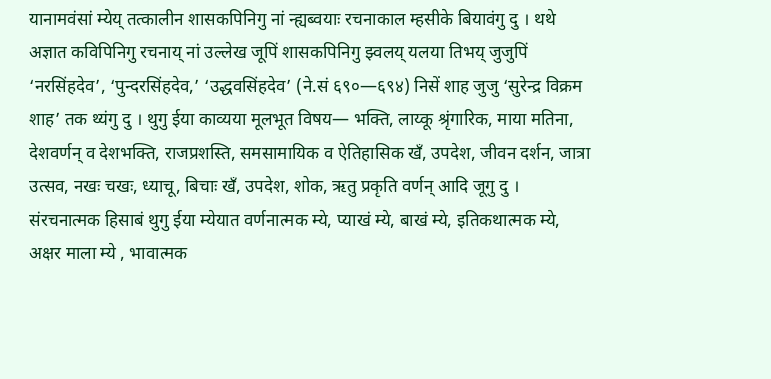यानामवंसां म्येय् तत्कालीन शासकपिनिगु नां न्ह्यब्वयाः रचनाकाल म्हसीके बियावंगु दु । थथे अज्ञात कविपिनिगु रचनाय् नां उल्लेख जूपिं शासकपिनिगु झ्वलय् यलया तिभय् जुजुपिं ‘नरसिंहदेव’, ‘पुन्दरसिंहदेव,’ ‘उद्धवसिंहदेव’ (ने.सं ६९०—६९४) निसें शाह जुजु ‘सुरेन्द्र विक्रम शाह’ तक थ्यंगु दु । थुगु ईया काव्यया मूलभूत विषय— भक्ति, लाय्कू श्रृंगारिक, माया मतिना, देशवर्णन् व देशभक्ति, राजप्रशस्ति, समसामायिक व ऐतिहासिक खँ, उपदेश, जीवन दर्शन, जात्रा उत्सव, नखः चखः, ध्याचू, बिचाः खँ, उपदेश, शोक, ऋतु प्रकृति वर्णन् आदि जूगु दु । संरचनात्मक हिसाबं थुगु ईया म्येयात वर्णनात्मक म्ये, प्याखं म्ये, बाखं म्ये, इतिकथात्मक म्ये, अक्षर माला म्ये , भावात्मक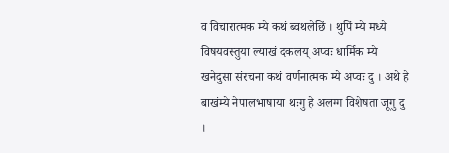व विचारात्मक म्ये कथं ब्वथलेछिं । थुपिं म्ये मध्ये विषयवस्तुया ल्याखं दकलय् अप्वः धार्मिक म्ये खनेदुसा संरचना कथं वर्णनात्मक म्ये अप्वः दु । अथे हे बाखंम्ये नेपालभाषाया थःगु हे अलग्ग विशेषता जूगु दु ।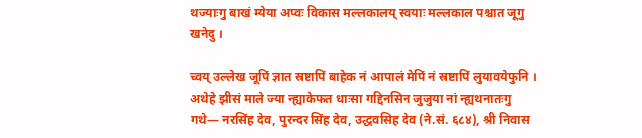थज्याःगु बाखं म्येया अप्वः विकास मल्लकालय् स्वयाः मल्लकाल पश्चात जूगु खनेदु ।

च्वय् उल्लेख जूपिं ज्ञात स्रष्टापिं बाहेक नं आपालं मेपिं नं स्रष्टापिं लुयावयेफुनि । अथेहे झीसं माले ज्या न्ह्याकेफत धाःसा गद्दिनसिन जुजुया नां न्ह्यथनातःगु गथे— नरसिंह देव, पुरन्दर सिंह देव, उद्धवसिह देव (ने.सं. ६८४), श्री निवास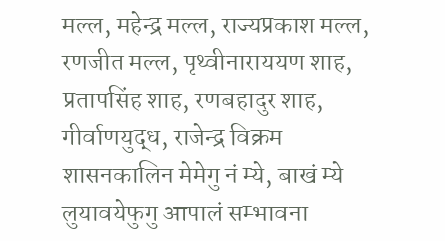मल्ल, महेन्द्र मल्ल, राज्यप्रकाश मल्ल, रणजीत मल्ल, पृथ्वीनाराययण शाह, प्रतापसिंह शाह, रणबहादुर शाह, गीर्वाणयुद्ध, राजेन्द्र विक्रम शासनकालिन मेमेगु नं म्ये, बाखं म्ये लुयावयेफुगु आपालं सम्भावना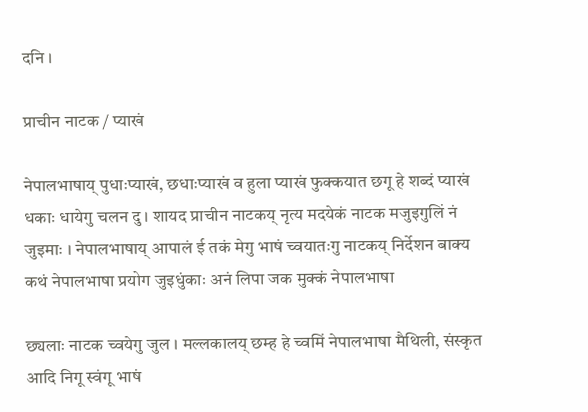दनि ।

प्राचीन नाटक / प्याखं

नेपालभाषाय् पुधाःप्याखं, छधाःप्याखं व हुला प्याखं फुक्कयात छगू हे शब्दं प्याखं धकाः धायेगु चलन दु । शायद प्राचीन नाटकय् नृत्य मदयेकं नाटक मजुइगुलिं नं जुइमाः । नेपालभाषाय् आपालं ई तकं मेगु भाषं च्वयातःगु नाटकय् निर्देशन बाक्य कथं नेपालभाषा प्रयोग जुइधुंकाः अनं लिपा जक मुक्कं नेपालभाषा

छ्यलाः नाटक च्वयेगु जुल । मल्लकालय् छम्ह हे च्वमिं नेपालभाषा मैथिली, संस्कृत आदि निगू स्वंगू भाषं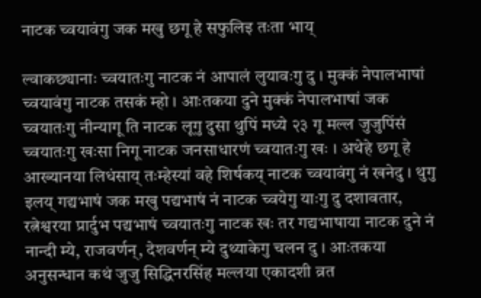नाटक च्वयावंगु जक मखु छगू हे सफुलिइ तःता भाय्

ल्वाकछ्यानाः च्वयातःगु नाटक नं आपालं लुयावःगु दु । मुक्कं नेपालभाषां च्वयावंगु नाटक तसकं म्हो । आःतकया दुने मुक्कं नेपालभाषां जक च्वयातःगु नीन्यागू ति नाटक लूगु दुसा थुपिं मध्ये २३ गू मल्ल जुजुपिंसं च्वयातःगु खःसा निगू नाटक जनसाधारणं च्वयातःगु खः । अथेहे छगू हे आख्यानया लिधंसाय् तःम्हेस्यां वहे शिर्षकय् नाटक च्वयावंगु नं खनेदु । थुगु इलय् गद्यभाषं जक मखु पद्यभाषं नं नाटक च्वयेगु याःगु दु दशावतार, रत्नेश्वरया प्रार्दुभ पद्यभाषं च्वयातःगु नाटक खः तर गद्यभाषाया नाटक दुने नं नान्दी म्ये, राजवर्णन्, देशवर्णन् म्ये दुथ्याकेगु चलन दु । आःतकया अनुसन्धान कथं जुजु सिद्धिनरसिंह मल्लया एकादशी व्रत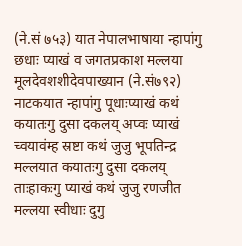(ने.सं ७५३) यात नेपालभाषाया न्हापांगु छधाः प्याखं व जगतप्रकाश मल्लया मूलदेवशशीदेवपाख्यान (ने.सं७९२) नाटकयात न्हापांगु पूधाःप्याखं कथं कयातःगु दुसा दकलय् अप्वः प्याखं च्वयावंम्ह स्रष्टा कथं जुजु भूपतिन्द्र मल्लयात कयातःगु दुसा दकलय् ताःहाकःगु प्याखं कथं जुजु रणजीत मल्लया स्वीधाः दुगु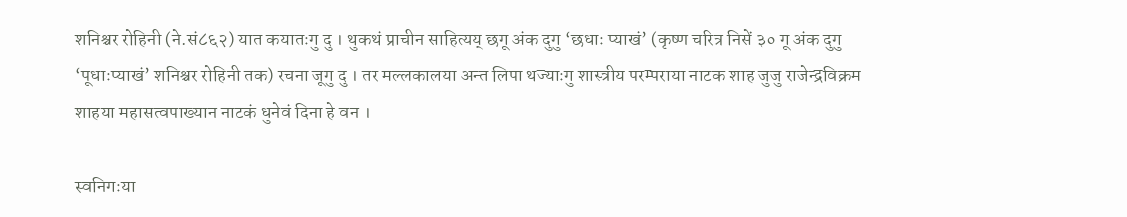शनिश्चर रोहिनी (ने.सं८६२) यात कयातःगु दु । थुकथं प्राचीन साहित्यय् छगू अंक दुगु ‘छधाः प्याखं’ (कृष्ण चरित्र निसें ३० गू अंक दुगु ‘पूधाःप्याखं’ शनिश्चर रोहिनी तक) रचना जूगु दु । तर मल्लकालया अन्त लिपा थज्याःगु शास्त्रीय परम्पराया नाटक शाह जुजु राजेन्द्रविक्रम शाहया महासत्वपाख्यान नाटकं धुनेवं दिना हे वन ।

स्वनिगःया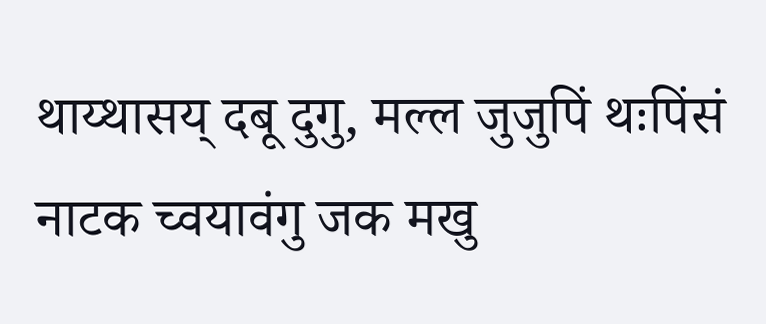थाय्थासय् दबू दुगु, मल्ल जुजुपिं थःपिंसं नाटक च्वयावंगु जक मखु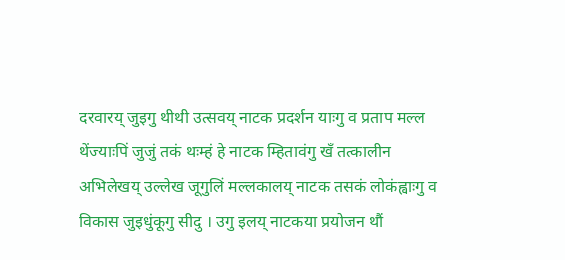दरवारय् जुइगु थीथी उत्सवय् नाटक प्रदर्शन याःगु व प्रताप मल्ल थेंज्याःपिं जुजुं तकं थःम्हं हे नाटक म्हितावंगु खँ तत्कालीन अभिलेखय् उल्लेख जूगुलिं मल्लकालय् नाटक तसकं लोकंह्वाःगु व विकास जुइधुंकूगु सीदु । उगु इलय् नाटकया प्रयोजन थौं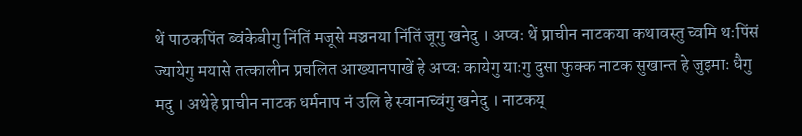थें पाठकपिंत ब्वंकेबीगु निंतिं मजूसे मञ्चनया निंतिं जूगु खनेदु । अप्वः थें प्राचीन नाटकया कथावस्तु च्वमि थःपिंसं ज्यायेगु मयासे तत्कालीन प्रचलित आख्यानपाखें हे अप्वः कायेगु याःगु दुसा फुक्क नाटक सुखान्त हे जुइमाः धैगु मदु । अथेहे प्राचीन नाटक धर्मनाप नं उलि हे स्वानाच्वंगु खनेदु । नाटकय्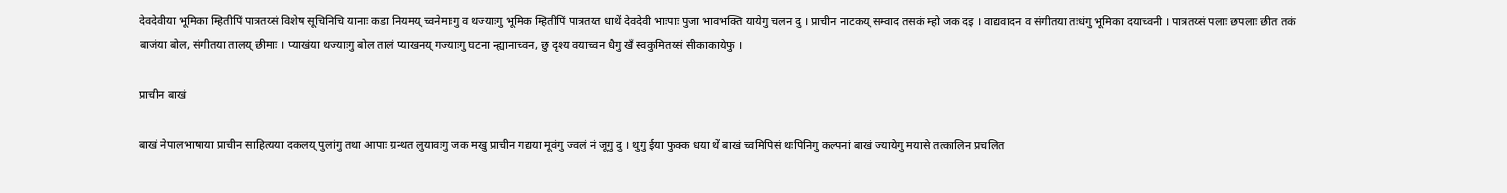देवदेवीया भूमिका म्हितीपिं पात्रतय्सं विशेष सूचिनिचि यानाः कडा नियमय् च्वनेमाःगु व थज्याःगु भूमिक म्हितीपिं पात्रतय्त धाथें देवदेवी भाःपाः पुजा भावभक्ति यायेगु चलन दु । प्राचीन नाटकय् सम्वाद तसकं म्हो जक दइ । वाद्यवादन व संगीतया तःधंगु भूमिका दयाच्वनी । पात्रतय्सं पलाः छपलाः छीत तकं बाजंया बोल, संगीतया तालय् छीमाः । प्याखंया थज्याःगु बोल तालं प्याखनय् गज्याःगु घटना न्ह्यानाच्वन, छु दृश्य वयाच्वन धैगु खँ स्वकुमितय्सं सीकाकायेफु ।

प्राचीन बाखं

बाखं नेपालभाषाया प्राचीन साहित्यया दकलय् पुलांगु तथा आपाः ग्रन्थत लुयावःगु जक मखु प्राचीन गद्यया मूवंगु ज्वलं नं जूगु दु । थुगु ईया फुक्क धया थें बाखं च्वमिपिसं थःपिनिगु कल्पनां बाखं ज्यायेगु मयासे तत्कालिन प्रचलित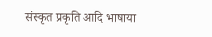संस्कृत प्रकृति आदि भाषाया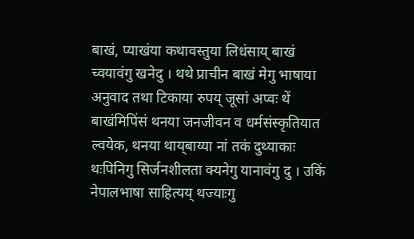बाखं, प्याखंया कथावस्तुया लिधंसाय् बाखं च्वयावंगु खनेदु । थथे प्राचीन बाखं मेगु भाषाया अनुवाद तथा टिकाया रुपय् जूसां अप्वः थें बाखंमिपिंसं थनया जनजीवन व धर्मसंस्कृतियात ल्वयेक, थनया थाय्‌बाय्या नां तकं दुथ्याकाः थःपिनिगु सिर्जनशीलता क्यनेगु यानावंगु दु । उकिं नेपालभाषा साहित्यय् थज्याःगु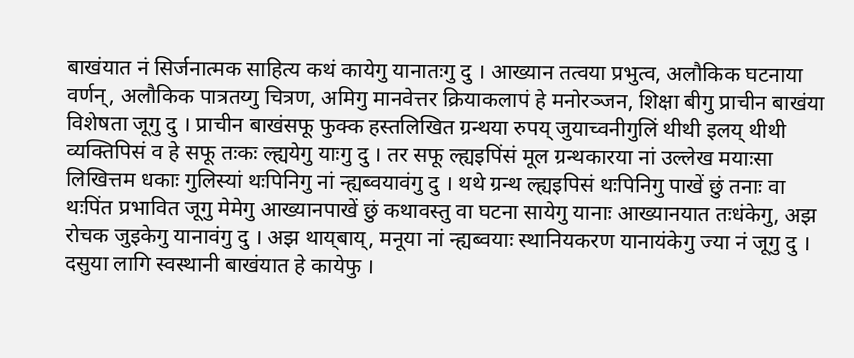बाखंयात नं सिर्जनात्मक साहित्य कथं कायेगु यानातःगु दु । आख्यान तत्वया प्रभुत्व, अलौकिक घटनाया वर्णन्, अलौकिक पात्रतय्गु चित्रण, अमिगु मानवेत्तर क्रियाकलापं हे मनोरञ्जन, शिक्षा बीगु प्राचीन बाखंया विशेषता जूगु दु । प्राचीन बाखंसफू फुक्क हस्तलिखित ग्रन्थया रुपय् जुयाच्वनीगुलिं थीथी इलय् थीथी व्यक्तिपिसं व हे सफू तःकः ल्ह्ययेगु याःगु दु । तर सफू ल्ह्यइपिंसं मूल ग्रन्थकारया नां उल्लेख मयाःसा लिखित्तम धकाः गुलिस्यां थःपिनिगु नां न्ह्यब्वयावंगु दु । थथे ग्रन्थ ल्ह्यइपिसं थःपिनिगु पाखें छुं तनाः वा थःपिंत प्रभावित जूगु मेमेगु आख्यानपाखें छुं कथावस्तु वा घटना सायेगु यानाः आख्यानयात तःधंकेगु, अझ रोचक जुइकेगु यानावंगु दु । अझ थाय्‌बाय्, मनूया नां न्ह्यब्वयाः स्थानियकरण यानायंकेगु ज्या नं जूगु दु । दसुया लागि स्वस्थानी बाखंयात हे कायेफु ।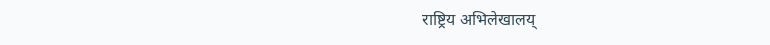राष्ट्रिय अभिलेखालय्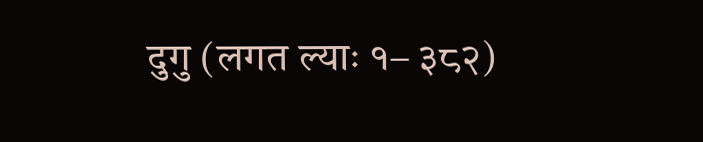दुगु (लगत ल्याः १– ३८२)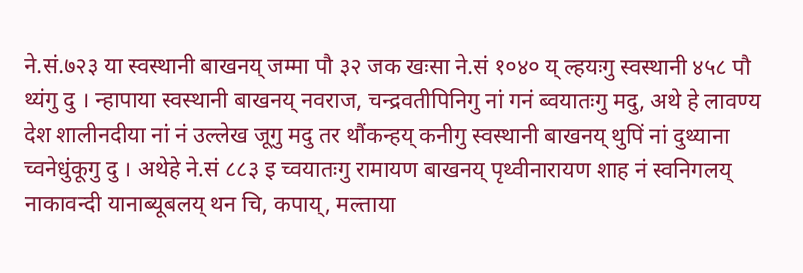ने.सं.७२३ या स्वस्थानी बाखनय् जम्मा पौ ३२ जक खःसा ने.सं १०४० य् ल्हयःगु स्वस्थानी ४५८ पौ थ्यंगु दु । न्हापाया स्वस्थानी बाखनय् नवराज, चन्द्रवतीपिनिगु नां गनं ब्वयातःगु मदु, अथे हे लावण्य देश शालीनदीया नां नं उल्लेख जूगु मदु तर थौंकन्हय् कनीगु स्वस्थानी बाखनय् थुपिं नां दुथ्याना च्वनेधुंकूगु दु । अथेहे ने.सं ८८३ इ च्वयातःगु रामायण बाखनय् पृथ्वीनारायण शाह नं स्वनिगलय् नाकावन्दी यानाब्यूबलय् थन चि, कपाय्, मल्ताया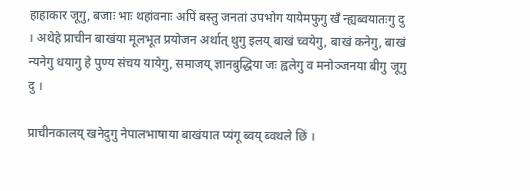हाहाकार जूगु, बजाः भाः थहांवनाः अपिं बस्तु जनतां उपभोग यायेमफुगु खँ न्ह्यब्वयातःगु दु । अथेहे प्राचीन बाखंया मूलभूत प्रयोजन अर्थात् थुगु इलय् बाखं च्वयेगु, बाखं कनेगु, बाखं न्यनेगु धयागु हे पुण्य संचय यायेगु, समाजय् ज्ञानबुद्धिया जः ह्वलेगु व मनोञ्जनया बीगु जूगु दु ।

प्राचीनकालय् खनेदुगु नेपालभाषाया बाखंयात प्यंगू ब्वय् ब्वथले छिं ।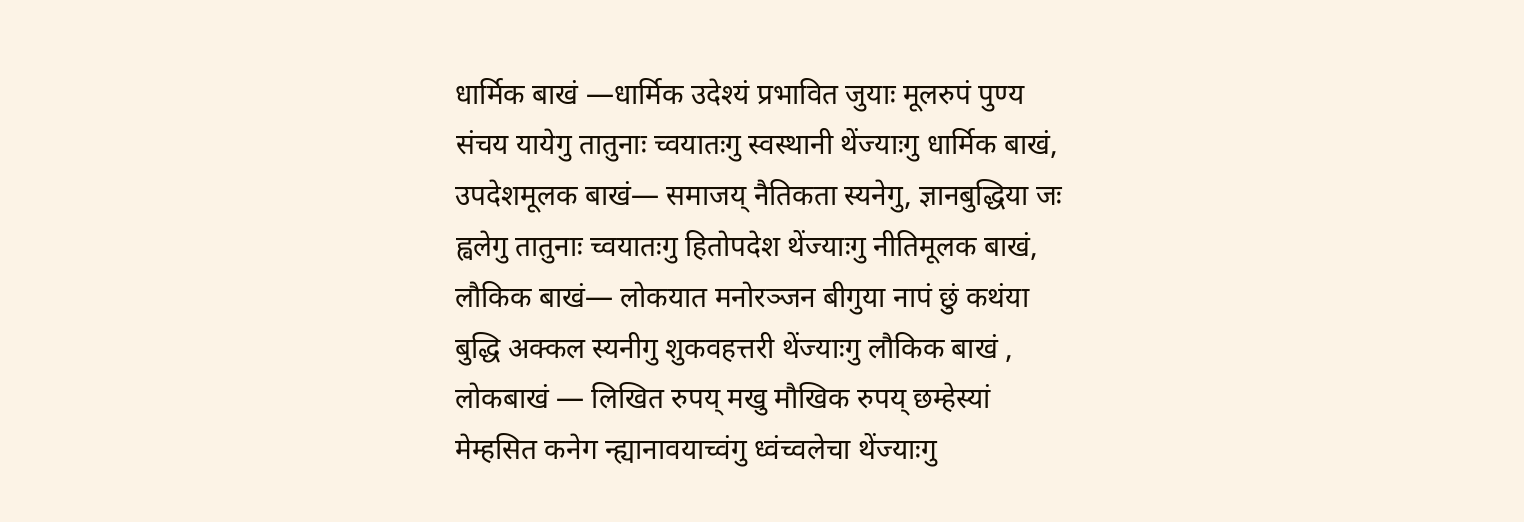धार्मिक बाखं —धार्मिक उदेश्यं प्रभावित जुयाः मूलरुपं पुण्य संचय यायेगु तातुनाः च्वयातःगु स्वस्थानी थेंज्याःगु धार्मिक बाखं, उपदेशमूलक बाखं— समाजय् नैतिकता स्यनेगु, ज्ञानबुद्धिया जः ह्वलेगु तातुनाः च्वयातःगु हितोपदेश थेंज्याःगु नीतिमूलक बाखं, लौकिक बाखं— लोकयात मनोरञ्जन बीगुया नापं छुं कथंया बुद्धि अक्कल स्यनीगु शुकवहत्तरी थेंज्याःगु लौकिक बाखं , लोकबाखं — लिखित रुपय् मखु मौखिक रुपय् छम्हेस्यां मेम्हसित कनेग न्ह्यानावयाच्वंगु ध्वंच्वलेचा थेंज्याःगु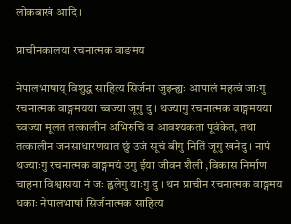लोकबाखं आदि ।

प्राचीनकालया रचनात्मक वाङमय

नेपालभाषाय् विशुद्ध साहित्य सिर्जना जुइन्ह्यः आपालं महत्वं जाःगु रचनात्मक वाङ्गमयया च्वज्या जूगु दु । थज्यागु रचनात्मक वाङ्गमयया च्वज्या मूलत तत्कालीन अभिरुचि व आवश्यकता पूवंकेत, तथा तत्कालीन जनसाधारणयात छुं उजं सूचं बीगु नितिं जूगु खनेदु । नापं थज्याःगु रचनात्मक वाङ्गमयं उगु ईया जीवन शैली ,विकास निर्माण चाहना विश्वासया नं जः ह्वलेगु याःगु दु । थन प्राचीन रचनात्मक वाङ्गमय धकाः नेपालभाषां सिर्जनात्मक साहित्य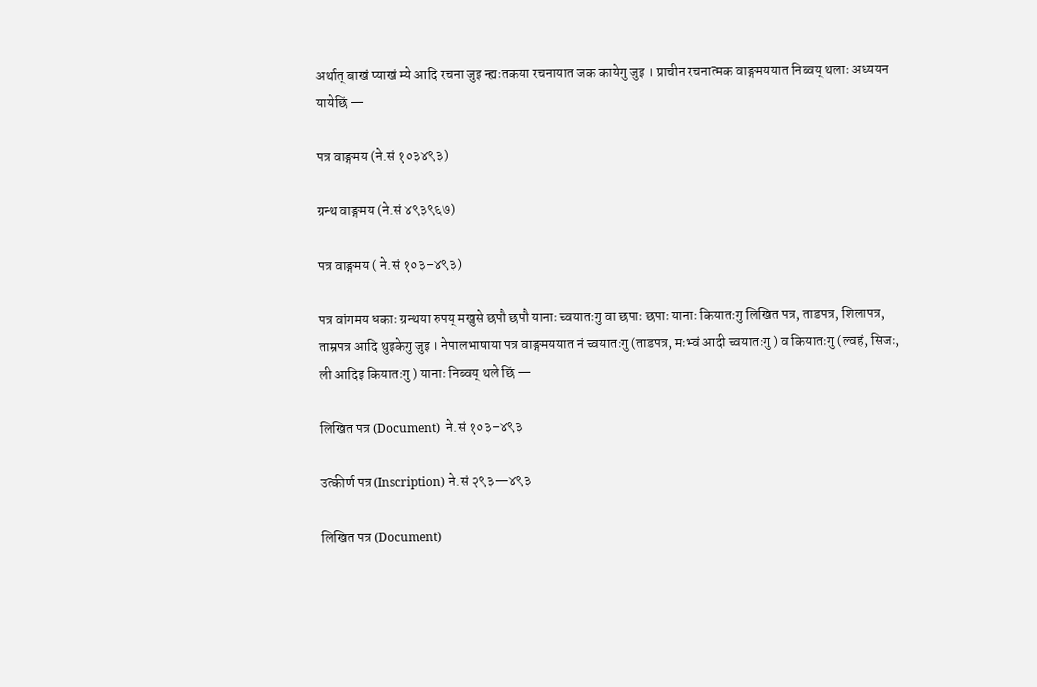अर्थात् बाखं प्याखं म्ये आदि रचना जुइ न्ह्यःतकया रचनायात जक कायेगु जुइ । प्राचीन रचनात्मक वाङ्गमययात निब्वय् थलाः अध्ययन यायेछिं —

पत्र वाङ्गमय (ने.सं १०३४९३)

ग्रन्थ वाङ्गमय (ने.सं ४९३९६७)

पत्र वाङ्गमय ( ने.सं १०३–४९३)

पत्र वांगमय धकाः ग्रन्थया रुपय् मखुसे छपौ छपौ यानाः च्वयातःगु वा छपाः छपाः यानाः कियातःगु लिखित पत्र, ताडपत्र, शिलापत्र, ताम्रपत्र आदि थुइकेगु जुइ । नेपालभाषाया पत्र वाङ्गमययात नं च्वयातःगु (ताडपत्र, मःभ्वं आदी च्वयातःगु ) व कियातःगु (ल्वहं, सिजः, ली आदिइ कियातःगु ) यानाः निब्वय् थले छिं —

लिखित पत्र (Document)  ने.सं १०३–४९३

उत्कीर्ण पत्र (Inscription) ने.सं २९३—४९३

लिखित पत्र (Document)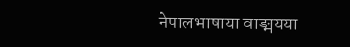नेपालभाषाया वाङ्मयया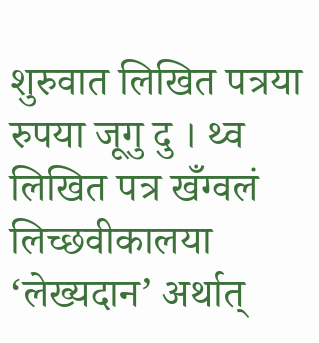शुरुवात लिखित पत्रया रुपया जूगु दु । थ्व लिखित पत्र खँग्वलं लिच्छवीकालया ‘लेख्यदान’ अर्थात्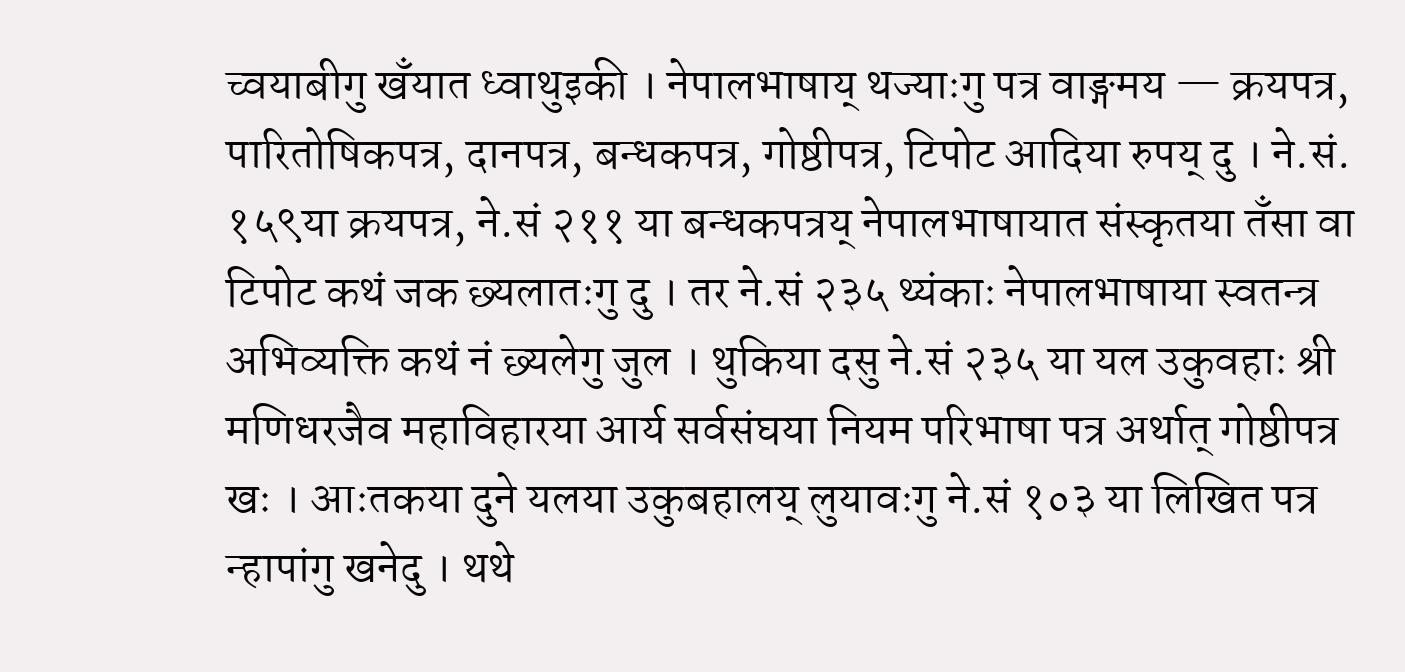च्वयाबीगु खँयात ध्वाथुइकी । नेपालभाषाय् थज्याःगु पत्र वाङ्गमय — क्रयपत्र, पारितोषिकपत्र, दानपत्र, बन्धकपत्र, गोष्ठीपत्र, टिपोट आदिया रुपय् दु । ने.सं. १५९या क्रयपत्र, ने.सं २११ या बन्धकपत्रय् नेपालभाषायात संस्कृतया तँसा वा टिपोट कथं जक छ्यलातःगु दु । तर ने.सं २३५ थ्यंकाः नेपालभाषाया स्वतन्त्र अभिव्यक्ति कथं नं छ्यलेगु जुल । थुकिया दसु ने.सं २३५ या यल उकुवहाः श्री मणिधरजैव महाविहारया आर्य सर्वसंघया नियम परिभाषा पत्र अर्थात् गोष्ठीपत्र खः । आःतकया दुने यलया उकुबहालय् लुयावःगु ने.सं १०३ या लिखित पत्र न्हापांगु खनेदु । थथे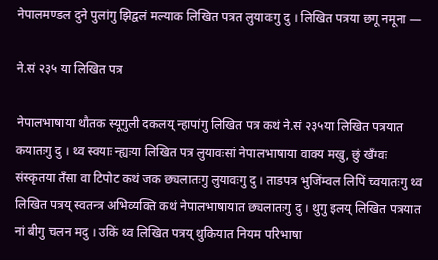नेपालमण्डल दुने पुलांगु झिद्वलं मल्याक लिखित पत्रत लुयावःगु दु । लिखित पत्रया छगू नमूना —

ने.सं २३५ या लिखित पत्र

नेपालभाषाया थौतक स्यूगुली दकलय् न्हापांगु लिखित पत्र कथं ने.सं २३५या लिखित पत्रयात कयातःगु दु । थ्व स्वयाः न्ह्यःया लिखित पत्र लुयावःसां नेपालभाषाया वाक्य मखु, छुं खँग्वः संस्कृतया तँसा वा टिपोट कथं जक छ्यलातःगु लुयावःगु दु । ताडपत्र भुजिंम्वल लिपिं च्वयातःगु थ्व लिखित पत्रय् स्वतन्त्र अभिव्यक्ति कथं नेपालभाषायात छ्यलातःगु दु । थुगु इलय् लिखित पत्रयात नां बीगु चलन मदु । उकिं थ्व लिखित पत्रय् थुकियात नियम परिभाषा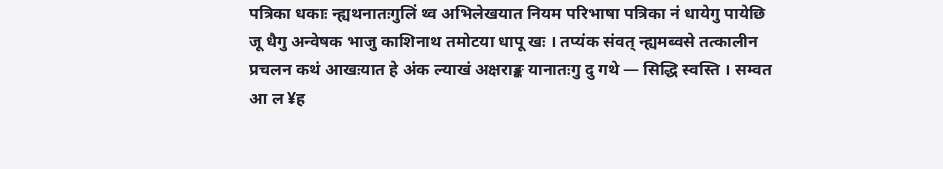पत्रिका धकाः न्ह्यथनातःगुलिं थ्व अभिलेखयात नियम परिभाषा पत्रिका नं धायेगु पायेछि जू धैगु अन्वेषक भाजु काशिनाथ तमोटया धापू खः । तप्यंक संवत् न्ह्यमब्वसे तत्कालीन प्रचलन कथं आखःयात हे अंक ल्याखं अक्षराङ्क यानातःगु दु गथे — सिद्धि स्वस्ति । सम्वत आ ल ¥ह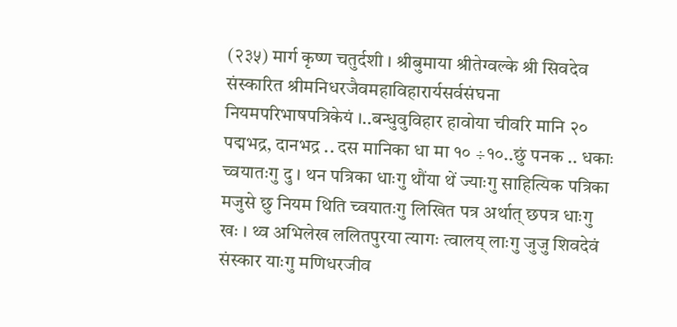(२३५) मार्ग कृष्ण चतुर्दशी । श्रीबुमाया श्रीतेग्वल्के श्री सिवदेव संस्कारित श्रीमनिधरजैवमहाविहारार्यसर्वसंघना नियमपरिभाषपत्रिकेयं ।..बन्धुवुविहार हावोया चीवरि मानि २० पद्मभद्र, दानभद्र .. दस मानिका धा मा १० ÷१०..छुं पनक .. धकाः च्वयातःगु दु । थन पत्रिका धाःगु थौंया थें ज्याःगु साहित्यिक पत्रिका मजुसे छु नियम थिति च्वयातःगु लिखित पत्र अर्थात् छपत्र धाःगु खः । थ्व अभिलेख ललितपुरया त्यागः त्वालय् लाःगु जुजु शिवदेवं संस्कार याःगु मणिधरजीव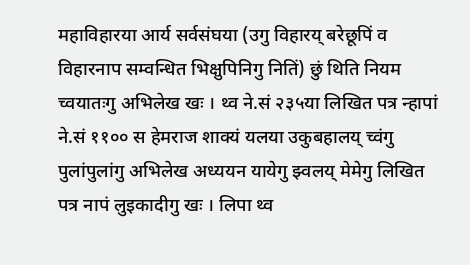महाविहारया आर्य सर्वसंघया (उगु विहारय् बरेछूपिं व विहारनाप सम्वन्धित भिक्षुपिनिगु नितिं) छुं थिति नियम च्वयातःगु अभिलेख खः । थ्व ने.सं २३५या लिखित पत्र न्हापां ने.सं ११०० स हेमराज शाक्यं यलया उकुबहालय् च्वंगु पुलांपुलांगु अभिलेख अध्ययन यायेगु झ्वलय् मेमेगु लिखित पत्र नापं लुइकादीगु खः । लिपा थ्व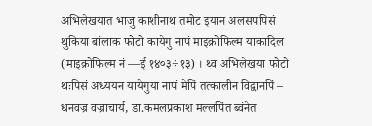अभिलेखयात भाजु काशीनाथ तमोट इयान अलसपपिसं थुकिया बांलाक फोटो कायेगु नापं माइक्रोफिल्म याकादिल (माइक्रोफिल्म नं —ई १४०३÷१३) । थ्व अभिलेखया फोटो थःपिसं अध्ययन यायेगुया नापं मेपिं तत्कालीन विद्वानपिं – धनवज्र वज्राचार्य, डा.कमलप्रकाश मल्लपिंत ब्वंनेत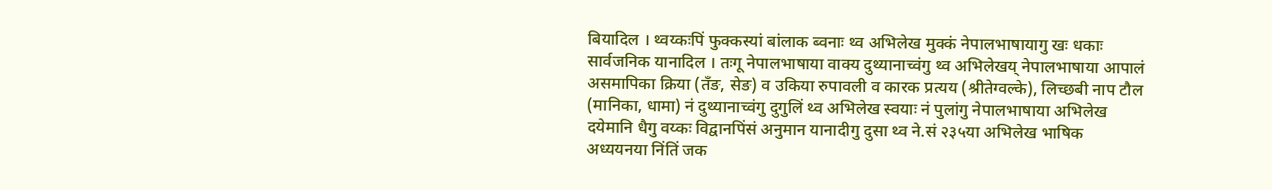बियादिल । थ्वय्कःपिं फुक्कस्यां बांलाक ब्वनाः थ्व अभिलेख मुक्कं नेपालभाषायागु खः धकाः सार्वजनिक यानादिल । तःगू नेपालभाषाया वाक्य दुथ्यानाच्वंगु थ्व अभिलेखय् नेपालभाषाया आपालं असमापिका क्रिया (तँङ, सेङ) व उकिया रुपावली व कारक प्रत्यय (श्रीतेग्वल्के), लिच्छबी नाप टौल (मानिका, धामा) नं दुथ्यानाच्वंगु दुगुलिं थ्व अभिलेख स्वयाः नं पुलांगु नेपालभाषाया अभिलेख दयेमानि धैगु वय्कः विद्वानपिंसं अनुमान यानादीगु दुसा थ्व ने.सं २३५या अभिलेख भाषिक अध्ययनया निंतिं जक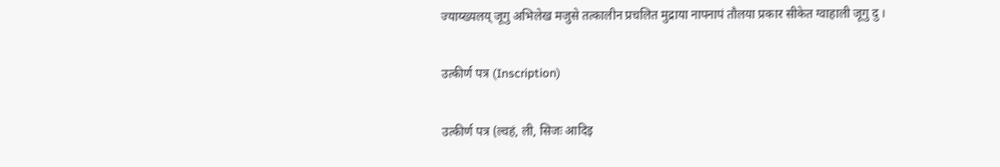ज्याय्ख्यलय् जूगु अभिलेख मजुसे तत्कालीन प्रचलित मुद्राया नापनापं तौलया प्रकार सीकेत ग्वाहाली जूगु दु ।

उत्कीर्ण पत्र (Inscription)

उत्कीर्ण पत्र (ल्वहं, ली, सिजः आदिइ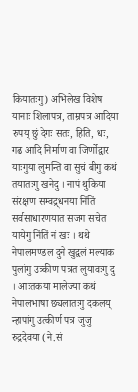कियातःगु) अभिलेख विशेष यानाः शिलापत्र, ताम्रपत्र आदिया रुपय् छुं देगः सतः, हिति, धः, गढ आदि निर्माण वा जिर्णोद्वार याःगुया लुमन्ति वा सुचं बीगु कथं तयातःगु खनेदु । नापं थुकिया संरक्षण सम्वद्र्धनया निंतिं सर्वसाधारणयात सजग सचेत यायेगु निंतिं नं खः । थथे नेपालमण्डल दुने खुद्वलं मल्याक पुलांगु उत्र्कीण पत्रत लुयावःगु दु । आःतकया मालेज्या कथं नेपालभाषा छ्यलातःगु दकलय् न्हापांगु उत्कीर्ण पत्र जुजु रुद्रदेवया (ने.सं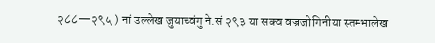२८८—२९५ ) नां उल्लेख जुयाच्वंगु ने.सं २९३ या सक्व वज्रजोगिनीया स्तम्भालेख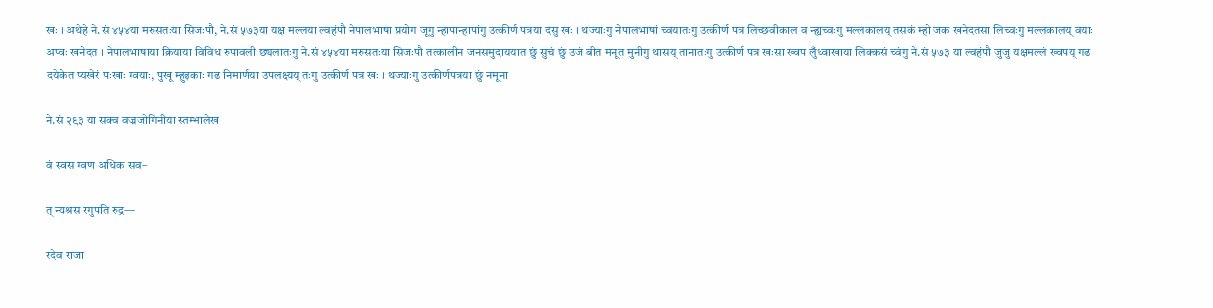खः । अथेहे ने.सं ४५४या मरुसतःया सिजःपौ, ने.सं ५७३या यक्ष मल्लया ल्वहंपौ नेपालभाषा प्रयोग जूगु न्हापान्हापांगु उत्कीर्ण पत्रया दसु खः । थज्याःगु नेपालभाषां च्वयातःगु उत्कीर्ण पत्र लिच्छवीकाल व न्ह्यच्वःगु मल्लकालय् तसकं म्हो जक खनेदतसा लिच्वःगु मल्लकालय् वयाः अप्वः खनेदत । नेपालभाषाया क्रियाया विविध रुपावली छ्यलातःगु ने.सं ४५४या मरुसतःया सिजःपौ तत्कालीन जनसमुदाययात छुं सुचं छुं उजं बीत मनूत मुनीगु थासय् तानातःगु उत्कीर्ण पत्र खःसा ख्वप लुँध्वाखाया लिक्कसं च्वंगु ने.सं ५७३ या ल्वहंपौ जुजु यक्षमल्लं ख्वपय् गढ दयेकेत प्यखेरं पःखाः ग्वयाः, पुखू म्हुइकाः गढ निमार्णया उपलक्ष्यय् तःगु उत्कीर्ण पत्र खः । थज्याःगु उत्कीर्णपत्रया छुं नमूना

ने.सं २९३ या सक्व वज्रजोगिनीया स्तम्भालेख

वं स्वस ग्वण अधिक सव–

त् न्यश्रस रगुपति रुद्र—

रदेव राजा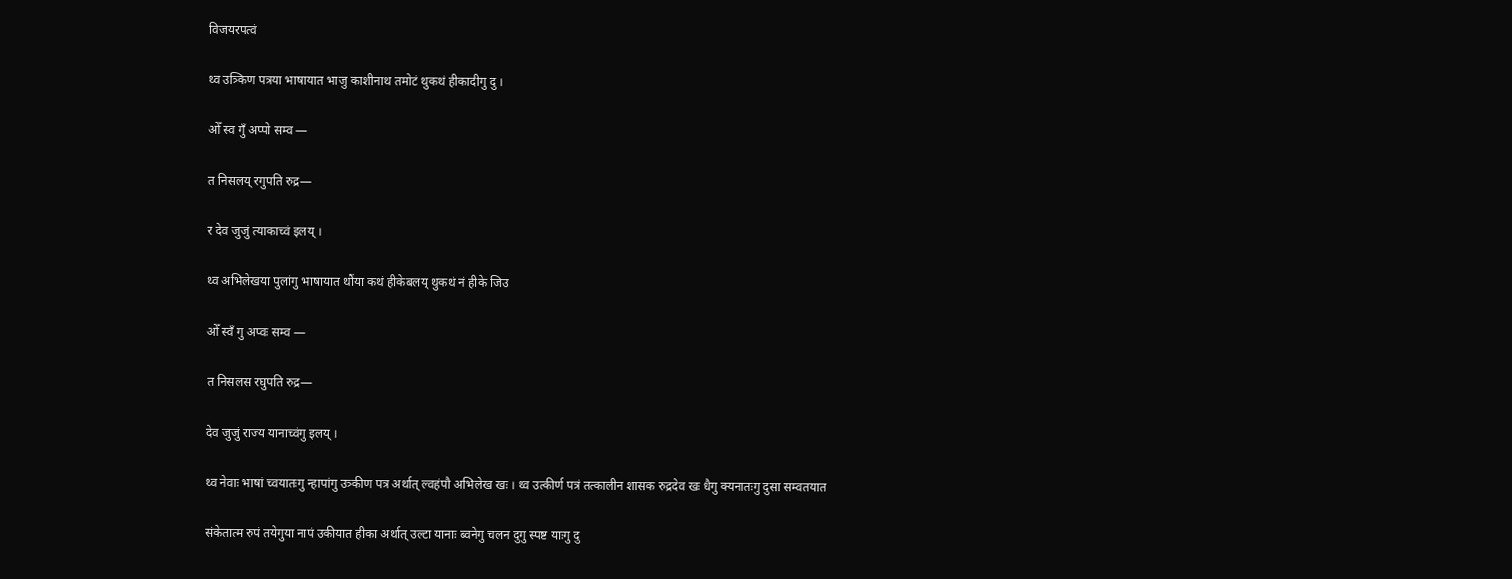विजयरपत्वं

थ्व उत्र्किण पत्रया भाषायात भाजु काशीनाथ तमोटं थुकथं हीकादीगु दु ।

ओँ स्व गुँ अप्पो सम्व —

त निसलय् रगुपति रुद्र—

र देव जुजुं त्याकाच्वं इलय् ।

थ्व अभिलेखया पुलांगु भाषायात थौंया कथं हीकेबलय् थुकथं नं हीके जिउ

ओँ स्वँ गु अप्वः सम्व —

त निसलस रघुपति रुद्र—

देव जुजुं राज्य यानाच्वंगु इलय् ।

थ्व नेवाः भाषां च्वयातःगु न्हापांगु उत्र्कीण पत्र अर्थात् ल्वहंपौ अभिलेख खः । थ्व उत्कीर्ण पत्रं तत्कालीन शासक रुद्रदेव खः धैगु क्यनातःगु दुसा सम्वतयात

संकेतात्म रुपं तयेगुया नापं उकीयात हीका अर्थात् उल्टा यानाः ब्वनेगु चलन दुगु स्पष्ट याःगु दु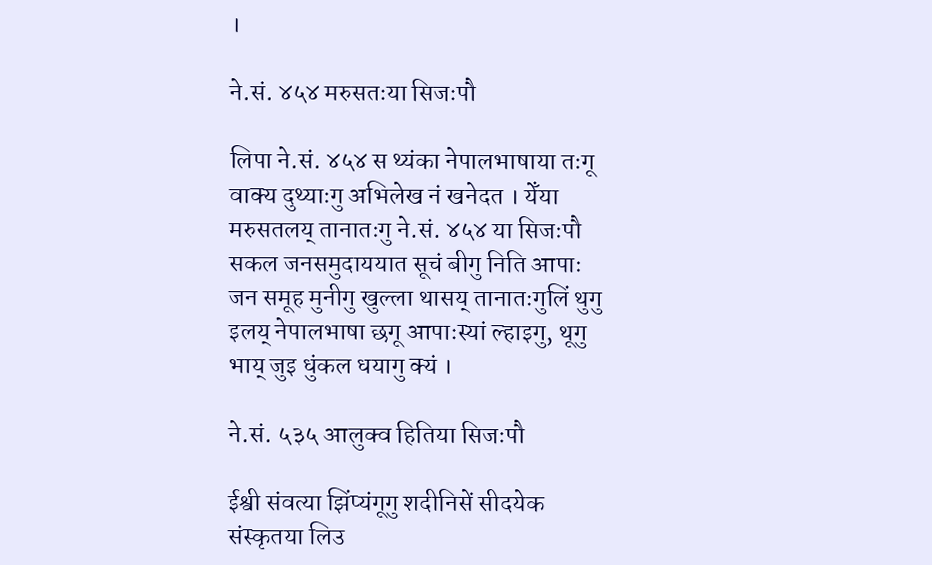।

ने.सं. ४५४ मरुसतःया सिजःपौ

लिपा ने.सं. ४५४ स थ्यंका नेपालभाषाया तःगू वाक्य दुथ्याःगु अभिलेख नं खनेदत । येँया मरुसतलय् तानातःगु ने.सं. ४५४ या सिजःपौ सकल जनसमुदाययात सूचं बीगु निति आपाः जन समूह मुनीगु खुल्ला थासय् तानातःगुलिं थुगु इलय् नेपालभाषा छगू आपाःस्यां ल्हाइगु, थूगु भाय् जुइ धुंकल धयागु क्यं ।

ने.सं. ५३५ आलुक्व हितिया सिजःपौ

ईश्वी संवत्या झिंप्यंगूगु शदीनिसें सीदयेक संस्कृतया लिउ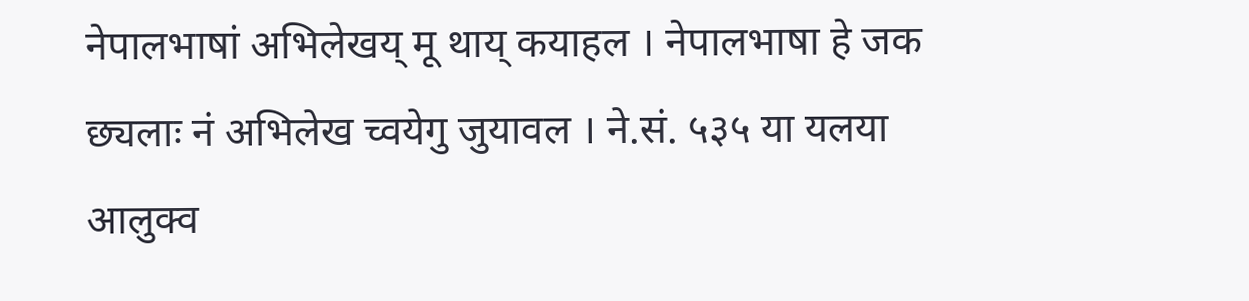नेपालभाषां अभिलेखय् मू थाय् कयाहल । नेपालभाषा हे जक छ्यलाः नं अभिलेख च्वयेगु जुयावल । ने.सं. ५३५ या यलया आलुक्व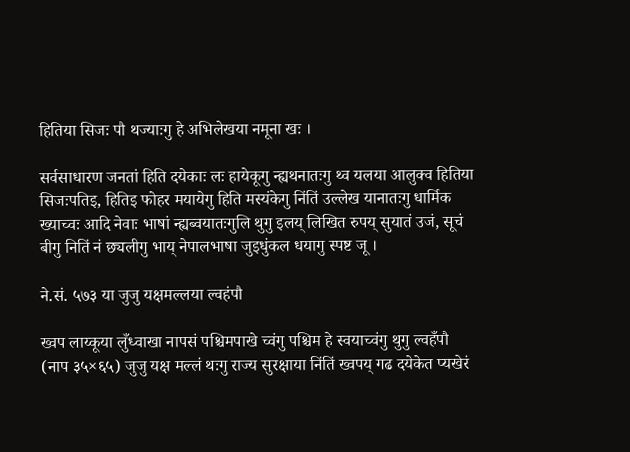हितिया सिजः पौ थज्याःगु हे अभिलेखया नमूना खः ।

सर्वसाधारण जनतां हिति दयेकाः लः हायेकूगु न्ह्यथनातःगु थ्व यलया आलुक्व हितिया सिजःपतिइ, हितिइ फोहर मयायेगु हिति मस्यंकेगु निंतिं उल्लेख यानातःगु धार्मिक ख्याच्वः आदि नेवाः भाषां न्ह्यब्वयातःगुलि थुगु इलय् लिखित रुपय् सुयातं उजं, सूचं बीगु नितिं नं छ्यलीगु भाय् नेपालभाषा जुइधुंकल धयागु स्पष्ट जू ।

ने.सं. ५७३ या जुजु यक्षमल्लया ल्वहंपौ

ख्वप लाय्कूया लुँध्वाखा नापसं पश्चिमपाखे च्वंगु पश्चिम हे स्वयाच्वंगु थुगु ल्वहँपौ (नाप ३५×६५) जुजु यक्ष मल्लं थःगु राज्य सुरक्षाया निंतिं ख्वपय् गढ दयेकेत प्यखेरं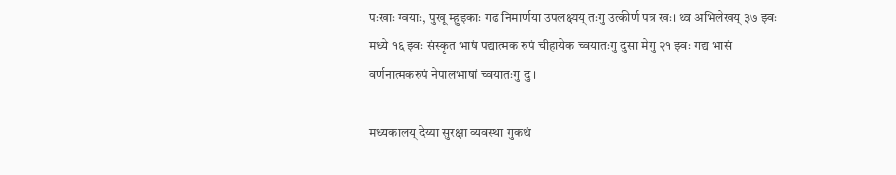पःखाः ग्वयाः, पुखू म्हुइकाः गढ निमार्णया उपलक्ष्यय् तःगु उत्कीर्ण पत्र खः। थ्व अभिलेखय् ३७ झ्वः मध्ये १६ झ्वः संस्कृत भाषं पद्यात्मक रुपं चीहायेक च्वयातःगु दुसा मेगु २१ झ्वः गद्य भासं वर्णनात्मकरुपं नेपालभाषां च्वयातःगु दु ।

मध्यकालय् देय्या सुरक्षा व्यवस्था गुकथं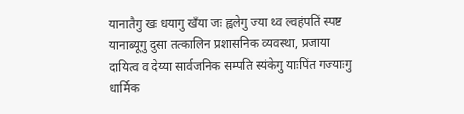यानातैगु खः धयागु खँया जः ह्वलेगु ज्या थ्व ल्वहंपतिं स्पष्ट यानाब्यूगु दुसा तत्कालिन प्रशासनिक व्यवस्था, प्रजाया दायित्व व देय्या सार्वजनिक सम्पति स्यंकेगु याःपिंत गज्याःगु धार्मिक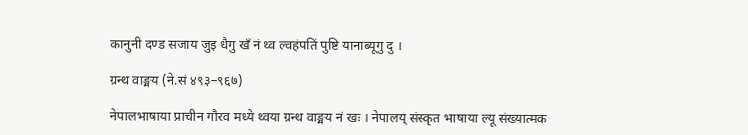कानुनी दण्ड सजाय जुइ धैगु खँ नं थ्व ल्वहंपतिं पुष्टि यानाब्यूगु दु ।

ग्रन्थ वाङ्मय (ने.सं ४९३–९६७)

नेपालभाषाया प्राचीन गौरव मध्ये थ्वया ग्रन्थ वाङ्मय नं खः । नेपालय् संस्कृत भाषाया ल्यू संख्यात्मक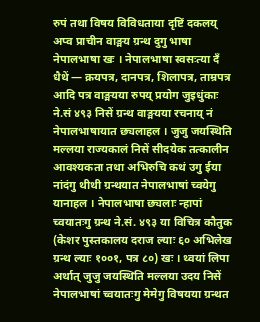रुपं तथा विषय विविधताया दृष्टिं दकलय् अप्व प्राचीन वाङ्मय ग्रन्थ दुगु भाषा नेपालभाषा खः । नेपालभाषा स्वसःत्या दँ धैथें — क्रयपत्र, दानपत्र, शिलापत्र, ताम्रपत्र आदि पत्र वाङ्मयया रुपय् प्रयोग जुइधुंकाः ने.सं ४९३ निसें ग्रन्थ वाङ्मयया रचनाय् नं नेपालभाषायात छ्यलाहल । जुजु जयस्थिति मल्लया राज्यकालं निसें सीदयेक तत्कालीन आवश्यकता तथा अभिरुचि कथं उगु ईया नांदंगु थीथी ग्रन्थयात नेपालभाषां च्वयेगु यानाहल । नेपालभाषा छ्यलाः न्हापां च्वयातःगु ग्रन्थ ने.सं. ४९३ या विचित्र कौतुक (केशर पुस्तकालय दराज ल्याः ६० अभिलेख ग्रन्थ ल्याः १००१, पत्र ८०) खः । थ्वयां लिपा अर्थात् जुजु जयस्थिति मल्लया उदय निसें नेपालभाषां च्वयातःगु मेमेगु विषयया ग्रन्थत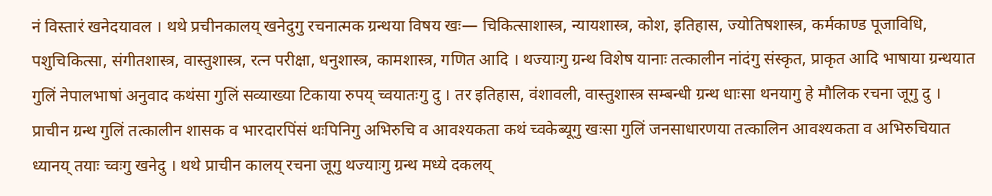नं विस्तारं खनेदयावल । थथे प्रचीनकालय् खनेदुगु रचनात्मक ग्रन्थया विषय खः— चिकित्साशास्त्र, न्यायशास्त्र, कोश, इतिहास, ज्योतिषशास्त्र, कर्मकाण्ड पूजाविधि, पशुचिकित्सा, संगीतशास्त्र, वास्तुशास्त्र, रत्न परीक्षा, धनुशास्त्र, कामशास्त्र, गणित आदि । थज्याःगु ग्रन्थ विशेष यानाः तत्कालीन नांदंगु संस्कृत, प्राकृत आदि भाषाया ग्रन्थयात गुलिं नेपालभाषां अनुवाद कथंसा गुलिं सव्याख्या टिकाया रुपय् च्वयातःगु दु । तर इतिहास, वंशावली, वास्तुशास्त्र सम्बन्धी ग्रन्थ धाःसा थनयागु हे मौलिक रचना जूगु दु । प्राचीन ग्रन्थ गुलिं तत्कालीन शासक व भारदारपिंसं थःपिनिगु अभिरुचि व आवश्यकता कथं च्वकेब्यूगु खःसा गुलिं जनसाधारणया तत्कालिन आवश्यकता व अभिरुचियात ध्यानय् तयाः च्वःगु खनेदु । थथे प्राचीन कालय् रचना जूगु थज्याःगु ग्रन्थ मध्ये दकलय्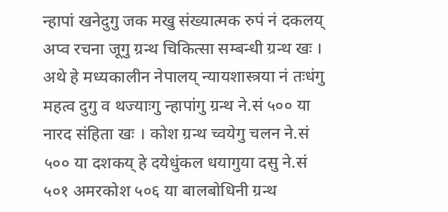न्हापां खनेदुगु जक मखु संख्यात्मक रुपं नं दकलय् अप्व रचना जूगु ग्रन्थ चिकित्सा सम्बन्धी ग्रन्थ खः । अथे हे मध्यकालीन नेपालय् न्यायशास्त्रया नं तःधंगु महत्व दुगु व थज्याःगु न्हापांगु ग्रन्थ ने.सं ५०० या नारद संहिता खः । कोश ग्रन्थ च्वयेगु चलन ने.सं ५०० या दशकय् हे दयेधुंकल धयागुया दसु ने.सं ५०१ अमरकोश ५०६ या बालबोधिनी ग्रन्थ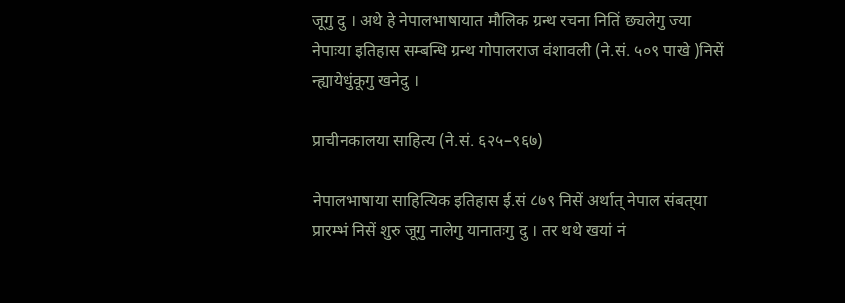जूगु दु । अथे हे नेपालभाषायात मौलिक ग्रन्थ रचना नितिं छ्यलेगु ज्या नेपाःया इतिहास सम्बन्धि ग्रन्थ गोपालराज वंशावली (ने.सं. ५०९ पाखे )निसें न्ह्यायेधुंकूगु खनेदु ।

प्राचीनकालया साहित्य (ने.सं. ६२५–९६७)

नेपालभाषाया साहित्यिक इतिहास ई.सं ८७९ निसें अर्थात् नेपाल संबत्‌या प्रारम्भं निसें शुरु जूगु नालेगु यानातःगु दु । तर थथे खयां नं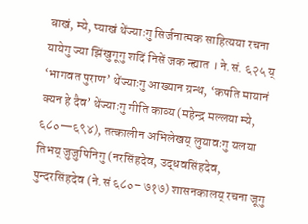बाखं, म्ये, प्याखं थेंज्याःगु सिर्जनात्मक साहित्यया रचना यायेगु ज्या झिंखुगूगु शदिं निसें जक न्ह्यात । ने.सं. ६२५ य् ‘भागवत पुराण’ थेंज्याःगु आख्यान ग्रन्थ, ‘कपति मायानं क्यन हे दैव’ थेंज्याःगु गीति काव्य (महेन्द्र मल्लया म्ये, ६८०—६९४), तत्कालीन अभिलेखय् लुयावःगु यलया तिभय् जुजुपिनिगु (नरसिंहदेव, उद्धवसिंहदेव, पुन्दरसिंहदेव (ने.सं ६८०– ७१७) शासनकालय् रचना जूगु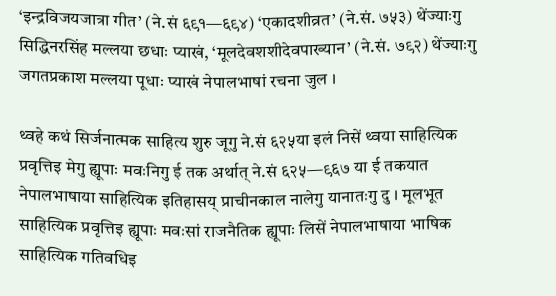‘इन्द्रविजयजात्रा गीत’ (ने.सं ६९१—६९४) ‘एकादशीव्रत’ (ने.सं. ७५३) थेंज्याःगु सिद्धिनरसिंह मल्लया छधाः प्याखं, ‘मूलदेवशशीदेवपाख्यान’ (ने.सं. ७९२) थेंज्याःगु जगतप्रकाश मल्लया पूधाः प्याखं नेपालभाषां रचना जुल ।

थ्वहे कथं सिर्जनात्मक साहित्य शुरु जूगु ने.सं ६२५या इलं निसें थ्वया साहित्यिक प्रवृत्तिइ मेगु ह्यूपाः मवःनिगु ई तक अर्थात् ने.सं ६२५—९६७ या ई तकयात नेपालभाषाया साहित्यिक इतिहासय् प्राचीनकाल नालेगु यानातःगु दु । मूलभूत साहित्यिक प्रवृत्तिइ ह्यूपाः मवःसां राजनैतिक ह्यूपाः लिसें नेपालभाषाया भाषिक साहित्यिक गतिवधिइ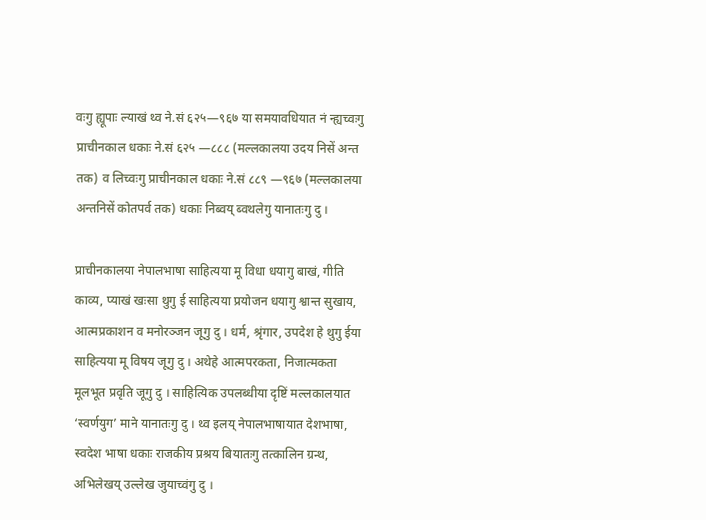वःगु ह्यूपाः ल्याखं थ्व ने.सं ६२५—९६७ या समयावधियात नं न्ह्यच्वःगु प्राचीनकाल धकाः ने.सं ६२५ —८८८ (मल्लकालया उदय निसें अन्त तक) व लिच्वःगु प्राचीनकाल धकाः ने.सं ८८९ —९६७ (मल्लकालया अन्तनिसें कोतपर्व तक) धकाः निब्वय् ब्वथलेगु यानातःगु दु ।

प्राचीनकालया नेपालभाषा साहित्यया मू विधा धयागु बाखं, गीति काव्य, प्याखं खःसा थुगु ई साहित्यया प्रयोजन धयागु श्वान्त सुखाय, आत्मप्रकाशन व मनोरञ्जन जूगु दु । धर्म, श्रृंगार, उपदेश हे थुगु ईया साहित्यया मू विषय जूगु दु । अथेहे आत्मपरकता, निजात्मकता मूलभूत प्रवृति जूगु दु । साहित्यिक उपलब्धीया दृष्टिं मल्लकालयात ‘स्वर्णयुग’ माने यानातःगु दु । थ्व इलय् नेपालभाषायात देशभाषा, स्वदेश भाषा धकाः राजकीय प्रश्रय बियातःगु तत्कालिन ग्रन्थ, अभिलेखय् उल्लेख जुयाच्वंगु दु ।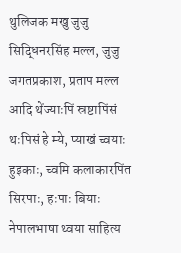थुलिजक मखु जुजु सिद्धिनरसिंह मल्ल, जुजु जगतप्रकाश, प्रताप मल्ल आदि थेंज्याःपिं स्रष्टापिंसं थःपिसं हे म्ये, प्याखं च्वयाः हुइकाः, च्वमि कलाकारपिंत सिरपाः, हःपाः बियाः नेपालभाषा थ्वया साहित्य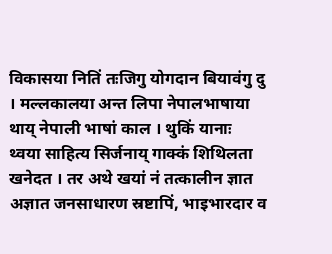विकासया नितिं तःजिगु योगदान बियावंगु दु । मल्लकालया अन्त लिपा नेपालभाषाया थाय् नेपाली भाषां काल । थुकिं यानाः थ्वया साहित्य सिर्जनाय् गाक्कं शिथिलता खनेदत । तर अथे खयां नं तत्कालीन ज्ञात अज्ञात जनसाधारण स्रष्टापिं, भाइभारदार व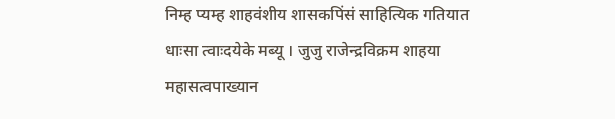निम्ह प्यम्ह शाहवंशीय शासकपिंसं साहित्यिक गतियात धाःसा त्वाःदयेके मब्यू । जुजु राजेन्द्रविक्रम शाहया महासत्वपाख्यान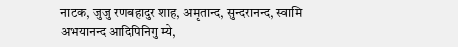नाटक, जुजु रणबहादुर शाह, अमृतान्द, सुन्दरानन्द, स्वामि अभयानन्द आदिपिनिगु म्ये,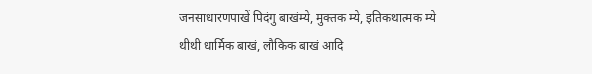जनसाधारणपाखें पिदंगु बाखंम्ये, मुक्तक म्ये, इतिकथात्मक म्ये थीथी धार्मिक बाखं, लौकिक बाखं आदि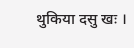थुकिया दसु खः ।